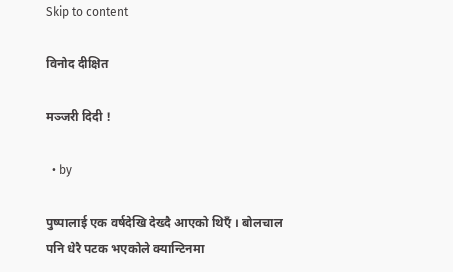Skip to content

विनोद दीक्षित

मञ्जरी दिदी !

  • by

पुष्पालाई एक वर्षदेखि देख्दै आएको थिएँ । बोलचाल पनि धेरै पटक भएकोले क्यान्टिनमा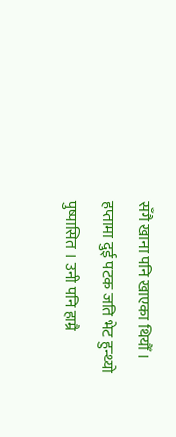सँगै खाना पनि खाएका थियौँ । हप्तामा दुई पटक जति भेट हुन्थ्यो पुष्पासित । उनी पनि हाम्रै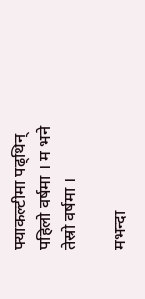फ्याकल्टीमा पढ्थिन् पहिलो वर्षमा । म भने तेस्रो वर्षमा ।

मभन्दा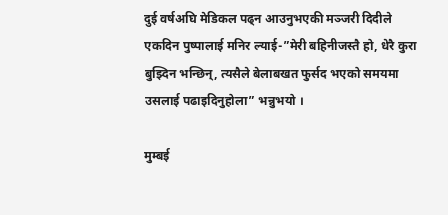दुई वर्षअघि मेडिकल पढ्न आउनुभएकी मञ्जरी दिदीले एकदिन पुष्पालाई मनिर ल्याई-”मेरी बहिनीजस्तै हो, धेरै कुरा बुझ्दिन भन्छिन्, त्यसैले बेलाबखत फुर्सद भएको समयमा उसलाई पढाइदिनुहोला” भन्नुभयो ।

मुम्बई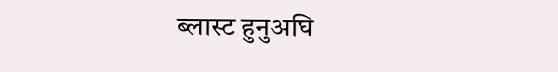ब्लास्ट हुनुअघि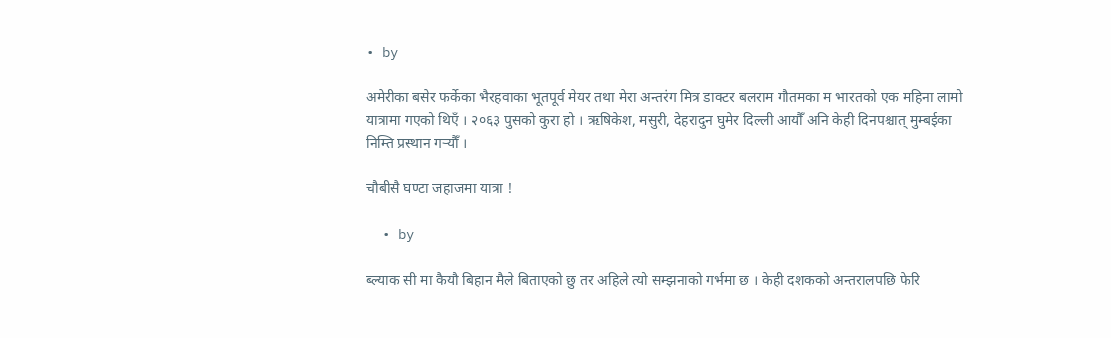• by

अमेरीका बसेर फर्केका भैरहवाका भूतपूर्व मेयर तथा मेरा अन्तरंग मित्र डाक्टर बलराम गौतमका म भारतको एक महिना लामो यात्रामा गएको थिएँ । २०६३ पुसको कुरा हो । ऋषिकेश, मसुरी, देहरादुन घुमेर दिल्ली आयौँ अनि केही दिनपश्चात् मुम्बईका निम्ति प्रस्थान गर्‍यौँ ।

चौबीसै घण्टा जहाजमा यात्रा !

  • by

ब्ल्याक सी मा कैयौ बिहान मैले बिताएको छु तर अहिले त्यो सम्झनाको गर्भमा छ । केही दशकको अन्तरालपछि फेरि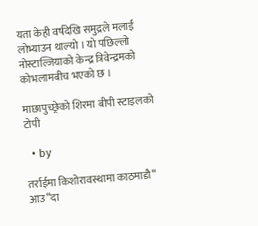यता केही वर्षदेखि समुद्रले मलाई लोभ्याउन थाल्यो । यो पछिल्लो नोस्टाल्जियाको केन्द्र त्रिवेन्द्रमको कोभलामबीच भएको छ ।

माछापुच्छ्रेको शिरमा बीपी स्टाइलको टोपी

  • by

तर्राईमा किशोरावस्थामा काठमाडौ“ आउ“दा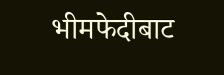भीमफेदीबाट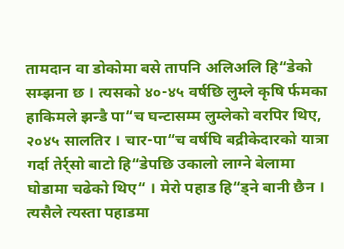तामदान वा डोकोमा बसे तापनि अलिअलि हि“डेको सम्झना छ । त्यसको ४०-४५ वर्षछि लुम्ले कृषि र्फमका हाकिमले झन्डै पा“च घन्टासम्म लुम्लेको वरपिर थिए, २०४५ सालतिर । चार-पा“च वर्षघि बद्रीकेदारको यात्रा गर्दा तेर्र्सो बाटो हि“डेपछि उकालो लाग्ने बेलामा घोडामा चढेको थिए“ । मेरो पहाड हि“ड्ने बानी छैन । त्यसैले त्यस्ता पहाडमा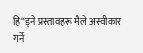हि“ड्ने प्रस्तावहरू मैले अस्वीकार गर्ने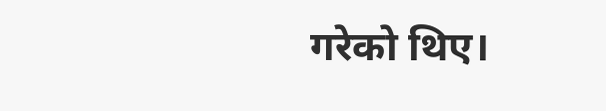गरेको थिए।